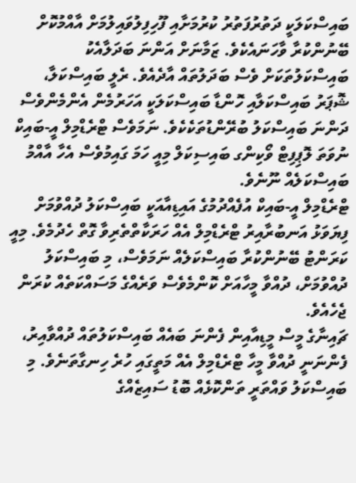ބައިސްކަލަކީ ދަތުރުފަތުރު ކުރުމަށާއި ފޫހިފިލުވައިލުމަށް އާއްމުކޮށް ބޭނުންކުރާ ވާހަނައެކެވެ. ޒަމާނަށް އަންނަ ބަދަލާއެކު ބައިސްކަލުތަކަށް ވެސް ބަދަލުތައް އާދެއެވެ. ރެލީ ބައިސްކަލާ، ޝޮޕަރު ބައިސްކަލާއި ހޮންޑާ ބައިސްކަލަކީ އަހަރުމެން އެންމެންވެސް ދަންނަ ބައިސްކަލު ބުރޭންޑުތަކެކެވެ. ނަމަވެސް ޓްރެޑްމިލް އީ-ބައިކް ނުވަތަ ލޮޕިފިޓް ވޯކިންގ ބައިސިކަލް މިއީ ހަމަ ގައިމުވެސް އެހާ އާއްމު ބައިސްކަލެއް ނޫނެވެ.
ޓްރެޑްމިލް އީ-ބައިކް އުފެއްދުމުގެ އައިޑިއާއަކީ ބައިސްކަލު ދުއްވުމަށް ފިޔަވަޅު އަނބުރާއިރު ޓްރެޑްމިލް އެއް ހަރަކާތްތެރިވާ ގޮތް ހެދުމެވެ. މިއީ ކަރަންޓު ބޭނުންކުރާ ބައިސްކަލެއް ނަމަވެސް، މި ބައިސްކަލު ދުއްވުމަށް، ދުއްވާ މީހާއަށް ކޮންމެވެސް ވަރެއްގެ މަސައްކަތެއް ކުރަން ޖެހެއެވެ.
ޗައިނާގެ މީސް މީޑިއާއިން ފެންނަ ބައެއް ބައިސްކަލުތައް ދުއްވާއިރު، ފެންނަނީ ދުއްވާ މީހާ ޓްރެޑްމިލް އެއް މަތީގައި ހުރެ ހިނގާތަނެވެ. މި ބައިސްކަލު ވައްތަރީ ތަންކޮޅެއް ބޮޑު ސައިޒެއްގެ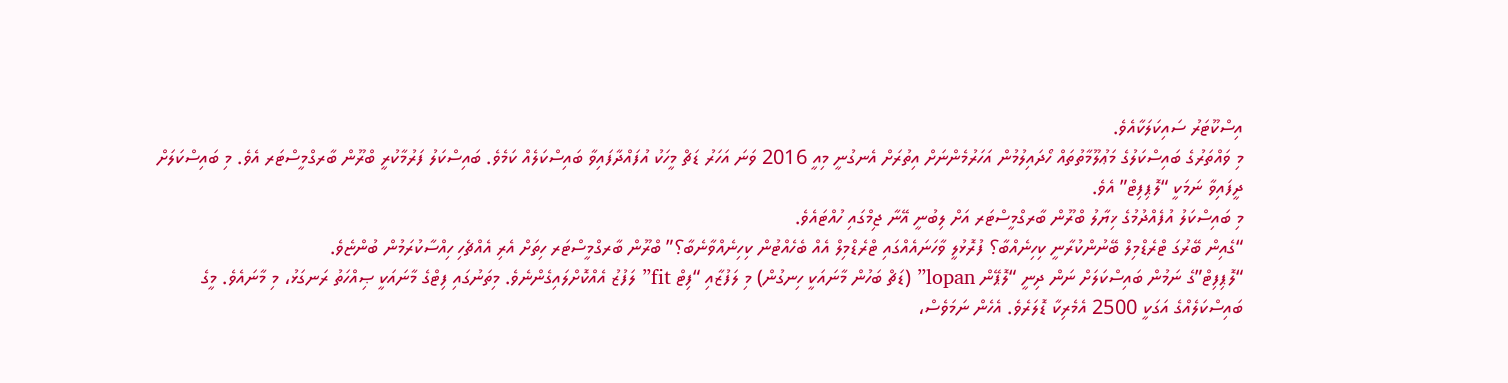އިސްކޫޓަރު ސައިކަލަކާއެވެ.
މި ވައްތަރުގެ ބައިސްކަލުގެ މަޢުލޫމާތުތައް ހޯދައިލުމުން އަހަރުމެންނަށް އިތުރަށް އެނގުނީ މިއީ 2016 ވަނަ އަހަރު ޑަޗް މީހަކު އުފައްދާފައިވާ ބައިސްކަލެއް ކަމެވެ. ބައިސްކަލު ފަރުމާކުރީ ބްރޫން ބާރގްމީސްޓަރ އެވެ. މި ބައިސްކަލަށް ދީފައިވާ ނަމަކީ “ލޮޕިފިޓް” އެވެ.
މި ބައިސްކަލު އުފެއްދުމުގެ ޚިޔާލު ބްރޫން ބާރގްމީސްޓަރ އަށް ލިބުނީ އޭނާ ޖިމްގައި ހުއްޓައެވެ.
“ގެއިން ބޭރުގަ ޓްރެޑްމިލް ބޭނުންކުރާނީ ކިހިނެއްބާ؟ ފުރޮޅުލީ ވާހަނައެއްގައި ޓްރެޑްމިލް އެއް ބެހެއްޓުން ކިހިނެއްވާނެބާ؟” ބްރޫން ބާރގްމީސްޓަރ ހިތަށް އެރި އެއްޗެހި ހިއްސާކުރަމުން ބުންޏެވެ.
“ލޮޕިފިޓް”ގެ ނަމުން ބައިސްކަލަށް ނަން ދިނީ “ލޮޕޭން lopan” (ޑަޗް ބަހުން މާނައަކީ ހިނގުން) މި ލަފުޒާއި “ފިޓް fit” ލަފުޒު އެއްކޮށްލައިގެންނެވެ. މިތަނުގައި ފިޓްގެ މާނައަކީ ޞިއްހަތު ރަނގަޅު، މި މާނައެވެ. މީގެ ބައިސްކަލެއްގެ އަގަކީ 2500 އެމެރިކާ ޑޮލަރެވެ. އެހެން ނަމަވެސް،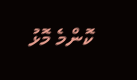ކޮންމެ މޮޅު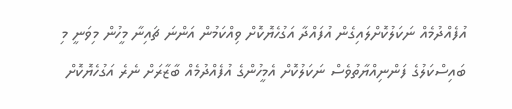އުފެއްދުމެއް ނަކަލުކޮށްލައިގެން އުފައްދާ އަގުހެޔޮކޮށް ވިއްކަމުން އަންނަ ޗައިނާ މީހުން މިވަނީ މި ބައިސްކަލުގެ ފަންނިއްޔާތުވެސް ނަކަލުކޮށް އެމީހުންގެ އުފެއްދުމެއް ބާޒާރަށް ނެރެ އަގުހެޔޮކޮށް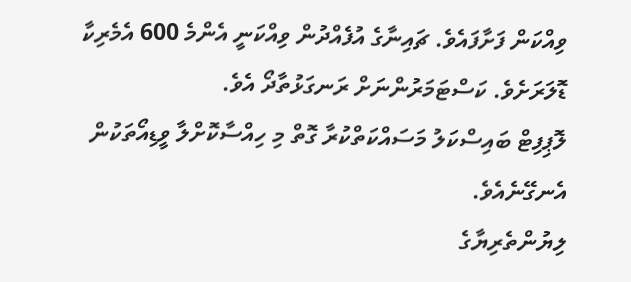ވިއްކަން ފަށާފައެވެ. ޗައިނާގެ އުފެއްދުން ވިއްކަނީ އެންމެ 600 އެމެރިކާ ޑޮލަރަށެވެ. ކަސްޓަމަރުންނަށް ރަނގަޅުތާދޯ އެވެ.
ލޮޕިފިޓް ބައިސްކަލު މަސައްކަތްކުރާ ގޮތް މި ހިއްސާކޮށްލާ ވީޑިއޯތަކުން އެނގޭނެއެވެ.
ލިޔުންތެރިޔާގެ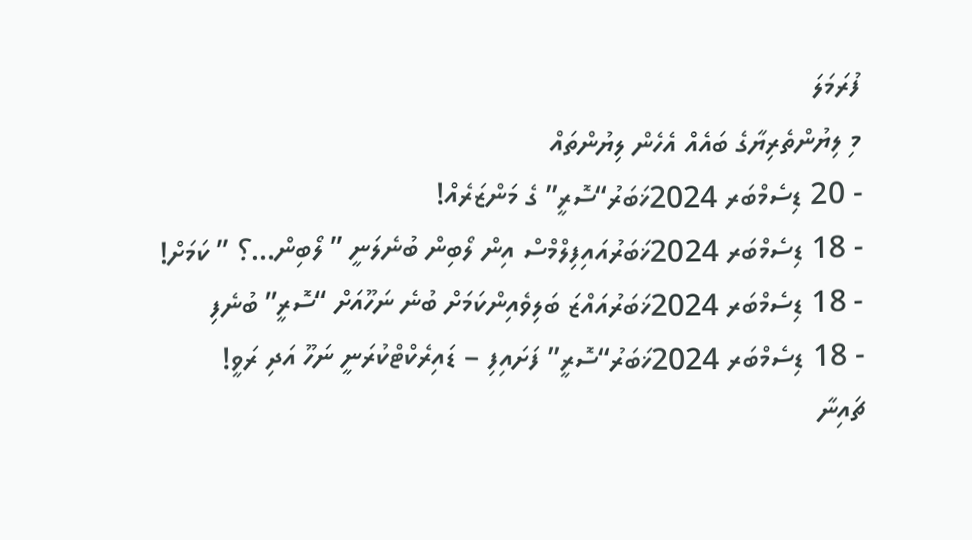ފުރަމަލަ
މި ލިޔުންތެރިޔާގެ ބައެއް އެހެން ލިޔުންތައް
- 20 ޑިސެމްބަރ 2024ޚަބަރު“ސޮރީ” ގެ މަންޒަރެއް!
- 18 ޑިސެމްބަރ 2024ޚަބަރުއައިފިލްމްސް އިން ލޯބިން ބުނެލަނީ ” ލޯބިން…؟ ” ކަމަށް!
- 18 ޑިސެމްބަރ 2024ޚަބަރުއައްޒަ ބަލިވެއިންކަމަށް ބުނެ ނަހޫއަށް “ސޮރީ” ބުނެފި
- 18 ޑިސެމްބަރ 2024ޚަބަރު“ސޮރީ” ފަށައިފި – ޑައިރެކްޓްކުރަނީ ނަހޫ އަދި ރަވީ!
ޗައިނާ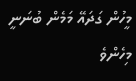މީހުން ގަދައޭ މަމެން ބުނަނީ މިހެންވެ